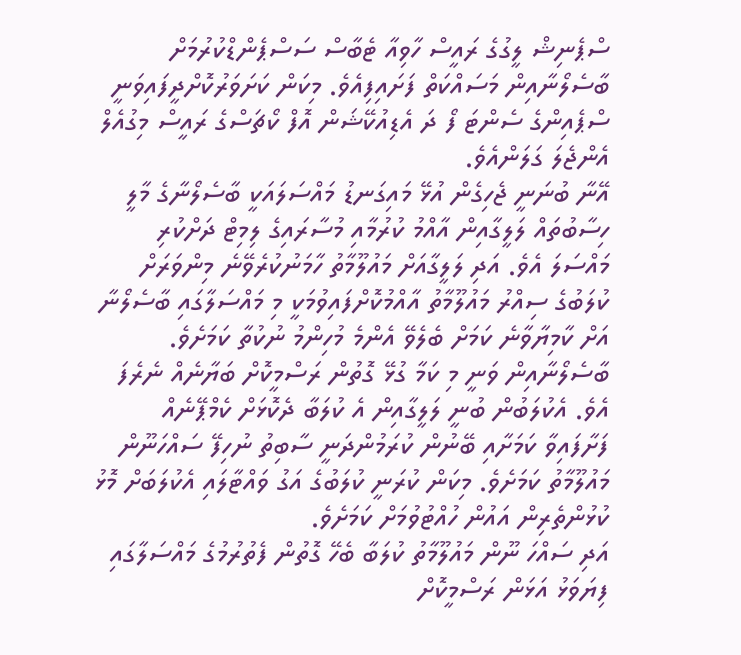ސްޕެނިޝް ލީގުގެ ރައީސް ހާވިއާ ޓެބާސް ސަސްޕެންޑްކުރުމަށް ބާސެލޯނާއިން މަސައްކަތް ފަށައިފިއެވެ. މިކަން ކަށަވަރުކޮށްދީފައިވަނީ ސްޕެއިންގެ ސެންޓަ ފޯ ދަ އެޑިއުކޭޝަން އޮފް ކޯޗަސްގެ ރައީސް މިގުއެލް އެންޖެލަ ގަލަންއެވެ.
އޭނާ ބުނަނީ ޖެހިގެން އުޅޭ މައިގަނޑު މައްސަލައަކީ ބާސެލޯނާގެ މާލީ ހިސާބުތައް ލަލީގާއިން އާއްމު ކުރުމާއި މުސާރައިގެ ލިމިޓް ދަށްކުރި މައްސަލަ އެވެ. އަދި ލަލީގާއަށް މައުލޫމާތު ހާމަނުކުރެވޭނެ މިންވަރަށް ކުލަބުގެ ސިއްރު މައުލޫމާތު އާއްމުކޮށްފައިވުމަކީ މި މައްސަލާގައި ބާސެލޯނާ އަށް ކާމިޔާވާނެ ކަމަށް ބެލެވޭ އެންމެ މުހިންމު ނުކުތާ ކަމަށެވެ.
ބާސެލޯނާއިން ވަނީ މި ކަމާ ގުޅޭ ގޮތުން ރަސްމީކޮށް ބަޔާނެއް ނެރެފަ އެވެ. އެކުލަބުން ބުނީ ލަލީގާއިން އެ ކުލަބާ ދެކޮޅަށް ކެމްޕޭނެއް ފަށާފައިވާ ކަމަށާއި ބޭނުން ކުރަމުންދަނީ ސާބިތު ނުހިފޭ ސައްހަނޫން މައުލޫމާތު ކަމަށެވެ. މިކަން ކުރަނީ ކުލަބުގެ އަގު ވައްޓާލައި އެކުލަބަށް މޮޅު ކުޅުންތެރިން އައުން ހުއްޓުވުމަށް ކަމަށެވެ.
އަދި ސައްހަ ނޫން މައުލޫމާތު ކުލަބާ ބެހޭ ގޮތުން ފެތުރުމުގެ މައްސަލާގައި ފިޔަވަޅު އަޅަން ރަސްމީކޮށް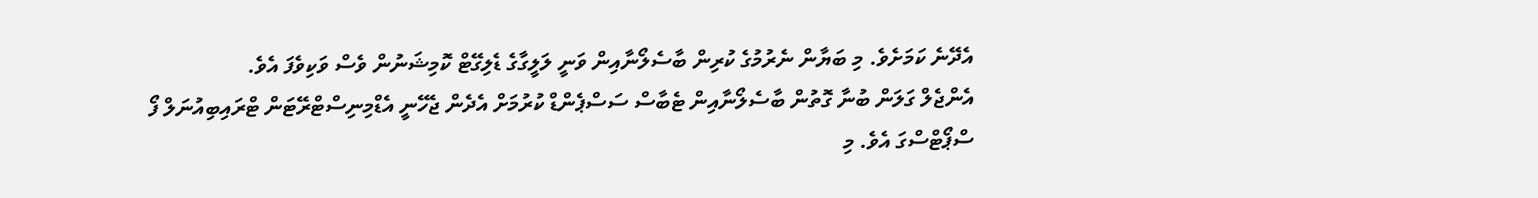އެދޭނެ ކަމަށެވެ. މި ބަޔާން ނެރުމުގެ ކުރިން ބާސެލޯނާއިން ވަނީ ލަލީގާގެ ޑެލިގޭޓް ކޮމިޝަނުން ވެސް ވަކިވެފަ އެވެ.
އެންޖެލް ގަލަން ބުނާ ގޮތުން ބާސެލޯނާއިން ޓެބާސް ސަސްޕެންޑް ކުރުމަށް އެދެން ޖެހޭނީ އެޑްމިނިސްޓްރޭޓަން ޓްރައިބިއުނަލް ފޯ ސްޕޯޓްސްގަ އެވެ. މި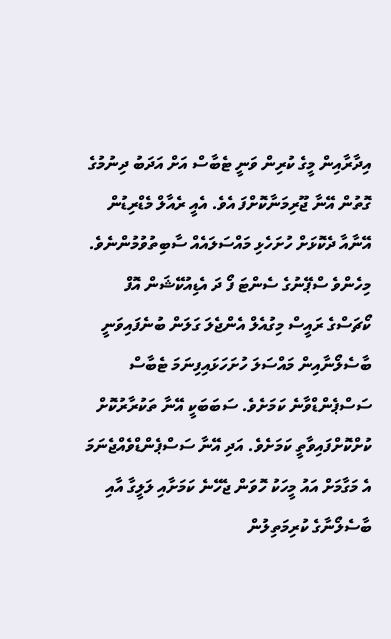އިދާރާއިން މީގެ ކުރިން ވަނީ ޓެބާސް އަށް އަދަބު ދިނުމުގެ ގޮތުން އޭނާ ޖޫރިމަނާކޮށްފަ އެވެ. އެއީ ރެއާލް މެޑްރިޑުން އޭނާއާ ދެކޮޅަށް ހުށަހެޅި މައްސަލައެއް ސާބިތުވުމުންނެވެ. މިހެންވެ ސްޕޭނުގެ ސެންޓަ ފޯ ދަ އެޑިއުކޭޝަން އޮފް ކޯޗަސްގެ ރައީސް މިގުއެލް އެންޖެލަ ގަލަން ބުނެފައިވަނީ ބާސެލޯނާއިން މައްސަލަ ހުށަހަޅައިފިނަމަ ޓެބާސް ސަސްޕެންޑްވާނެ ކަމަށެވެ. ސަބަބަކީ އޭނާ ތަކުރާރުކޮށް ކުށްކޮށްފައިވާތީ ކަމަށެވެ. އަދި އޭނާ ސަސްޕެންޑްވެއްޖެނަމަ އެ މަގާމަށް އައު މީހަކު ހޮވަން ޖެހޭނެ ކަމަށާއި ލަލީގާ އާއި ބާސެލޯނާގެ ކުރިމަތިލުން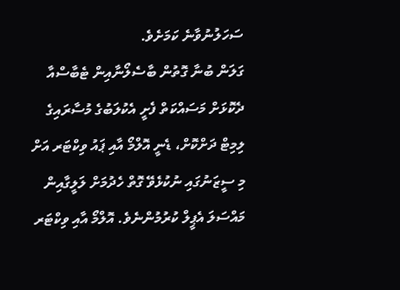ސަހަލުނުވާނެ ކަމަށެވެ.
ގަލަން ބުނާ ގޮތުން ބާސެލޯނާއިން ޓެބާސްއާ ދެކޮޅަށް މަސައްކަތް ފެށީ އެކުލަބުގެ މުސާރައިގެ ލިމިޓް ދަށްކޮށް، ޑެނީ އޮލްމޯ އާއި ޕައު ވިކްޓަރ އަށް މި ސީޒަނުގައި ނުކުޅެވޭ ގޮތް ހެދުމަށް ލަލީގާއިން މައްސަލަ އެޕީލް ކުރުމުންނެވެ. އޮލްމޯ އާއި ވިކްޓަރ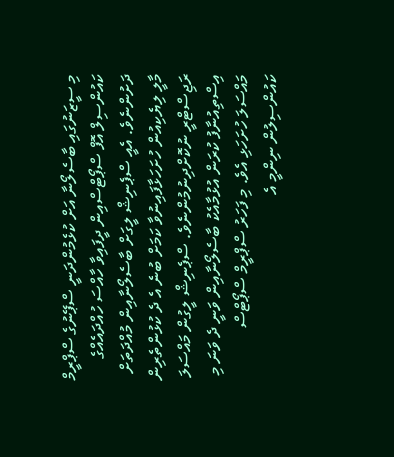މި ސީޒަނުގައި ބާސެލޯނާ އަށް ކުޅެމުންދަނީ ސްޕޭނުގެ ސްޕްރީމް ކައުންސިލް އޮފް ސްޕޯޓްސްއިން ދީފައިވާ ހާއްސަ ހުއްދައެއްގެ ދަށުންނެވެ. އެއީ ސްޕެނިޝް ލީގަށް ބާސެލޯނާއިން މުއްދަތަށް މާލީ ލިޔެކިއުން ހުށަހަޅާފައިނުވާ ކަމަށް ބުނެ އެ ދެ ކުޅުންތެރިން ރަޖިސްޓްރީ ނުކޮށްދިނުމުންނެވެ. ސްޕެނިޝް ލީގުން މައްސަލަ އިސްތިއުނާފު ކުރަން އުޅުމާއެކު ބާސެލޯނާއިން ވަނީ ދެ ވަނަ މި މައްސަލަ ހުށަހަޅި އެވެ. މި ފަހަރު ސްޕްރީމް ސްޕޯޓްސް ކައުންސިލުން ނިންމީ އެ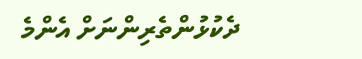ދެކުޅުންތެރިންނަށް އެންމެ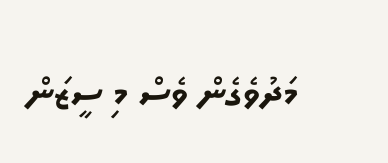މަދުވެގެން ވެސް މި ސީޒަން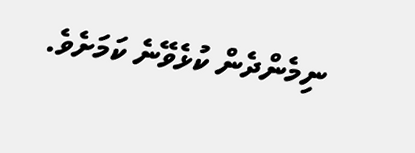ނިމެންދެން ކުޅެވޭނެ ކަމަށެވެ.